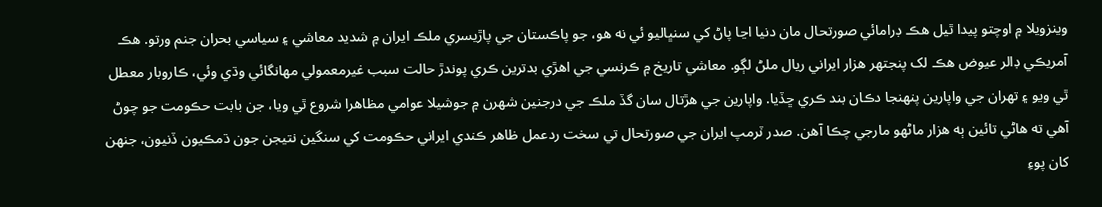وينزويلا ۾ اوچتو پيدا ٿيل هڪ ڊرامائي صورتحال مان دنيا اڃا پاڻ کي سنڀاليو ئي نه هو، جو پاڪستان جي پاڙيسري ملڪ ايران ۾ شديد معاشي ۽ سياسي بحران جنم ورتو. هڪ آمريڪي ڊالر عيوض هڪ لک پنجتهر هزار ايراني ريال ملڻ لڳو. معاشي تاريخ ۾ ڪرنسي جي اهڙي بدترين ڪري پوندڙ حالت سبب غيرمعمولي مهانگائي وڌي وئي، ڪاروبار معطل ٿي ويو ۽ تهران جي واپارين پنهنجا دڪان بند ڪري ڇڏيا. واپارين جي هڙتال سان گڏ ملڪ جي درجنين شهرن ۾ جوشيلا عوامي مظاهرا شروع ٿي ويا، جن بابت حڪومت جو چوڻ آهي ته هاڻي تائين ٻه هزار ماڻهو مارجي چڪا آهن. صدر ٽرمپ ايران جي صورتحال تي سخت ردعمل ظاهر ڪندي ايراني حڪومت کي سنگين نتيجن جون ڌمڪيون ڏنيون، جنهن کان پوءِ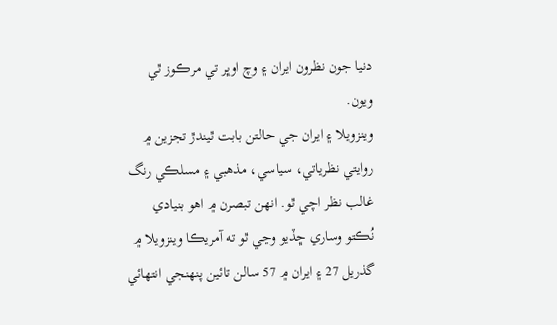دنيا جون نظرون ايران ۽ وچ اوڀر تي مرڪوز ٿي ويون.
وينزويلا ۽ ايران جي حالتن بابت ٿيندڙ تجزين ۾ روايتي نظرياتي، سياسي، مذهبي ۽ مسلڪي رنگ غالب نظر اچي ٿو. انهن تبصرن ۾ اهو بنيادي نُڪتو وساري ڇڏيو وڃي ٿو ته آمريڪا وينزويلا ۾ گذريل 27 ۽ ايران ۾ 57 سالن تائين پنهنجي انتهائي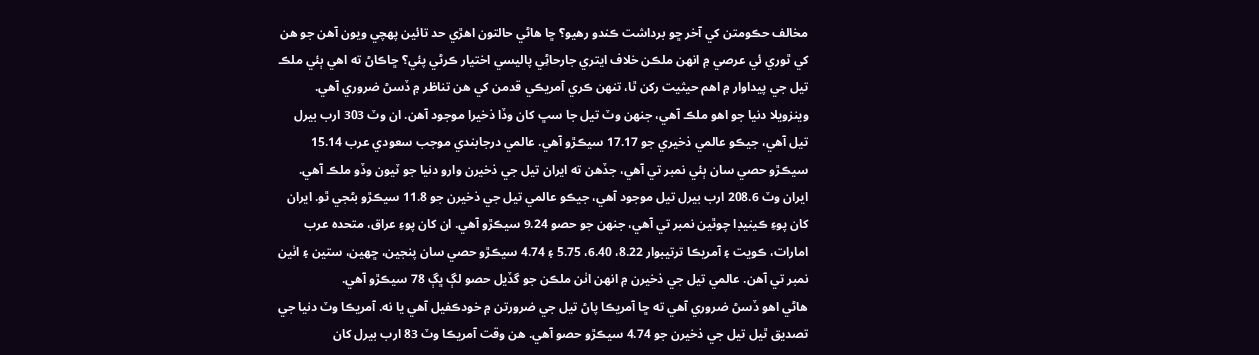مخالف حڪومتن کي آخر ڇو برداشت ڪندو رهيو؟ ڇا هاڻي حالتون اهڙي حد تائين پهچي ويون آهن جو هن کي ٿوري ئي عرصي ۾ انهن ملڪن خلاف ايتري جارحاڻِي پاليسي اختيار ڪرڻي پئي؟ ڇاڪاڻ ته اهي ٻئي ملڪ تيل جي پيداوار ۾ اهم حيثيت رکن ٿا، تنهن ڪري آمريڪي قدمن کي هن تناظر ۾ ڏسڻ ضروري آهي.
وينزويلا دنيا جو اهو ملڪ آهي، جنهن وٽ تيل جا سڀ کان وڏا ذخيرا موجود آهن. ان وٽ 303 ارب بيرل تيل آهي، جيڪو عالمي ذخيري جو 17.17 سيڪڙو آهي. عالمي درجابندي موجب سعودي عرب 15.14 سيڪڙو حصي سان ٻئي نمبر تي آهي، جڏهن ته ايران تيل جي ذخيرن وارو دنيا جو ٽيون وڏو ملڪ آهي. ايران وٽ 208.6 ارب بيرل تيل موجود آهي، جيڪو عالمي تيل جي ذخيرن جو 11.8 سيڪڙو بڻجي ٿو. ايران کان پوءِ ڪينيڊا چوٿين نمبر تي آهي، جنهن جو حصو 9.24 سيڪڙو آهي. ان کان پوءِ عراق، متحده عرب امارات، ڪويت ۽ آمريڪا ترتيبوار 8.22، 6.40، 5.75 ۽ 4.74 سيڪڙو حصي سان پنجين، ڇهين، ستين ۽ اٺين نمبر تي آهن. عالمي تيل جي ذخيرن ۾ انهن اٺن ملڪن جو گڏيل حصو لڳ ڀڳ 78 سيڪڙو آهي.
هاڻي اهو ڏسڻ ضروري آهي ته ڇا آمريڪا پاڻ تيل جي ضرورتن ۾ خودڪفيل آهي يا نه. آمريڪا وٽ دنيا جي تصديق ٿيل تيل جي ذخيرن جو 4.74 سيڪڙو حصو آهي. هن وقت آمريڪا وٽ 83 ارب بيرل کان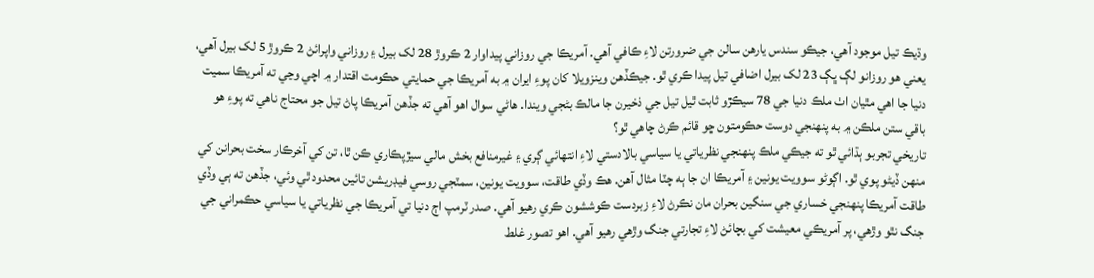وڌيڪ تيل موجود آهي، جيڪو سندس يارهن سالن جي ضرورتن لاءِ ڪافي آهي. آمريڪا جي روزاني پيداوار 2 ڪروڙ 28 لک بيرل ۽ روزاني واپرائڻ 2 ڪروڙ 5 لک بيرل آهي، يعني هو روزانو لڳ ڀڳ 23 لک بيرل اضافي تيل پيدا ڪري ٿو. جيڪڏهن وينزويلا کان پوءِ ايران ۾ به آمريڪا جي حمايتي حڪومت اقتدار ۾ اچي وڃي ته آمريڪا سميت دنيا جا اهي مٿيان اٺ ملڪ دنيا جي 78 سيڪڙو ثابت ٿيل تيل جي ذخيرن جا مالڪ بڻجي ويندا. هاڻي سوال اهو آهي ته جڏهن آمريڪا پاڻ تيل جو محتاج ناهي ته پوءِ هو باقي ستن ملڪن ۾ به پنهنجي دوست حڪومتون ڇو قائم ڪرڻ چاهي ٿو؟
تاريخي تجربو ٻڌائي ٿو ته جيڪي ملڪ پنهنجي نظرياتي يا سياسي بالادستي لاءِ انتهائي ڳري ۽ غيرمنافع بخش مالي سيڙپڪاري ڪن ٿا، تن کي آخرڪار سخت بحرانن کي منهن ڏيڻو پوي ٿو. اڳوڻو سوويت يونين ۽ آمريڪا ان جا ٻه چٽا مثال آهن. هڪ وڏي طاقت، سوويت يونين، سمٽجي روسي فيڊريشن تائين محدود ٿي وئي، جڏهن ته ٻي وڏي طاقت آمريڪا پنهنجي خساري جي سنگين بحران مان نڪرڻ لاءِ زبردست ڪوششون ڪري رهيو آهي. صدر ٽرمپ اڄ دنيا تي آمريڪا جي نظرياتي يا سياسي حڪمراني جي جنگ نٿو وڙهي، پر آمريڪي معيشت کي بچائڻ لاءِ تجارتي جنگ وڙهي رهيو آهي. اهو تصور غلط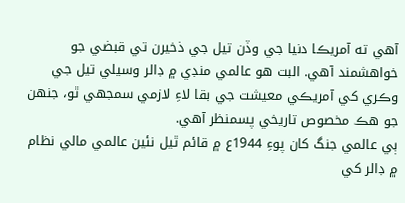آهي ته آمريڪا دنيا جي وڏن تيل جي ذخيرن تي قبضي جو خواهشمند آهي. البت هو عالمي منڊي ۾ ڊالر وسيلي تيل جي وڪري کي آمريڪي معيشت جي بقا لاءِ لازمي سمجهي ٿو، جنهن جو هڪ مخصوص تاريخي پسمنظر آهي.
ٻي عالمي جنگ کان پوءِ 1944ع ۾ قائم ٿيل نئين عالمي مالي نظام ۾ ڊالر کي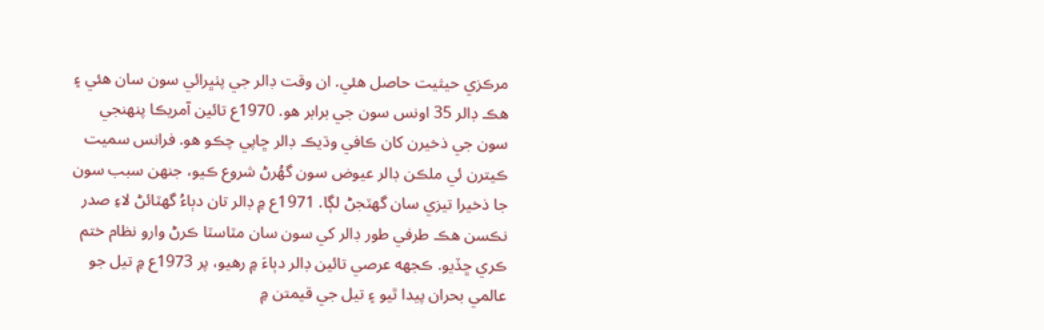مرڪزي حيثيت حاصل هئي. ان وقت ڊالر جي پٺڀرائي سون سان هئي ۽ هڪ ڊالر 35 اونس سون جي برابر هو. 1970ع تائين آمريڪا پنهنجي سون جي ذخيرن کان ڪافي وڌيڪ ڊالر ڇاپي چڪو هو. فرانس سميت ڪيترن ئي ملڪن ڊالر عيوض سون گهُرڻ شروع ڪيو، جنهن سبب سون جا ذخيرا تيزي سان گهٽجڻ لڳا. 1971ع ۾ ڊالر تان دٻاءُ گهٽائڻ لاءِ صدر نڪسن هڪ طرفي طور ڊالر کي سون سان مٽاسٽا ڪرڻ وارو نظام ختم ڪري ڇڏيو. ڪجهه عرصي تائين ڊالر دٻاءَ ۾ رهيو، پر 1973ع ۾ تيل جو عالمي بحران پيدا ٿيو ۽ تيل جي قيمتن ۾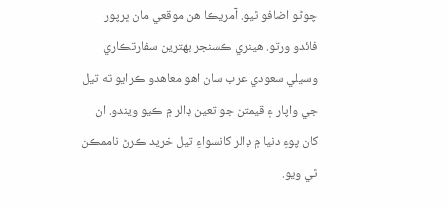چوڻو اضافو ٿيو. آمريڪا هن موقعي مان ڀرپور فائدو ورتو. هينري ڪسنجر بهترين سفارتڪاري وسيلي سعودي عرب سان اهو معاهدو ڪرايو ته تيل جي واپار ۽ قيمتن جو تعين ڊالر ۾ ڪيو ويندو. ان کان پوءِ دنيا ۾ ڊالر کانسواءِ تيل خريد ڪرڻ ناممڪن ٿي ويو.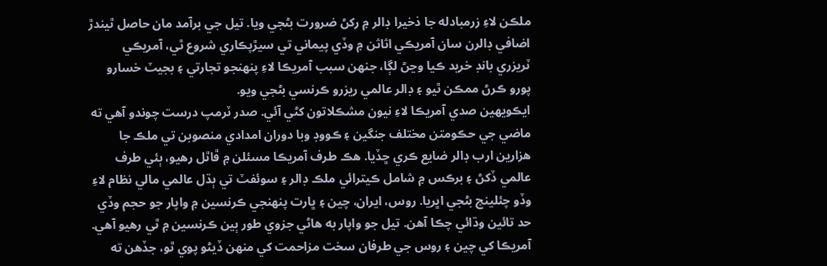ملڪن لاءِ زرمبادله جا ذخيرا ڊالر ۾ رکڻ ضرورت بڻجي ويا. تيل جي برآمد مان حاصل ٿيندڙ اضافي ڊالرن سان آمريڪي اثاثن ۾ وڏي پيماني تي سيڙپڪاري شروع ٿي، آمريڪي ٽريزري بانڊ خريد ڪيا وڃڻ لڳا، جنهن سبب آمريڪا لاءِ پنهنجو تجارتي ۽ بجيٽ خسارو پورو ڪرڻ ممڪن ٿيو ۽ ڊالر عالمي ريزرو ڪرنسي بڻجي ويو.
ايڪويهين صدي آمريڪا لاءِ نيون مشڪلاتون کڻي آئي. صدر ٽرمپ درست چوندو آهي ته ماضي جي حڪومتن مختلف جنگين ۽ ڪووڊ وبا دوران امدادي منصوبن تي ملڪ جا هزارين ارب ڊالر ضايع ڪري ڇڏيا. هڪ طرف آمريڪا مسئلن ۾ ڦاٿل رهيو، ٻئي طرف عالمي ڏکڻ ۽ برڪس ۾ شامل ڪيترائي ملڪ ڊالر ۽ سوئفٽ تي ٻڌل عالمي مالي نظام لاءِ وڏو چئلينج بڻجي اڀريا. روس، ايران، چين ۽ ڀارت پنهنجي ڪرنسين ۾ واپار جو حجم وڏي حد تائين وڌائي چڪا آهن. تيل جو واپار به هاڻي جزوي طور ٻين ڪرنسين ۾ ٿي رهيو آهي. آمريڪا کي چين ۽ روس جي طرفان سخت مزاحمت کي منهن ڏيڻو پوي ٿو، جڏهن ته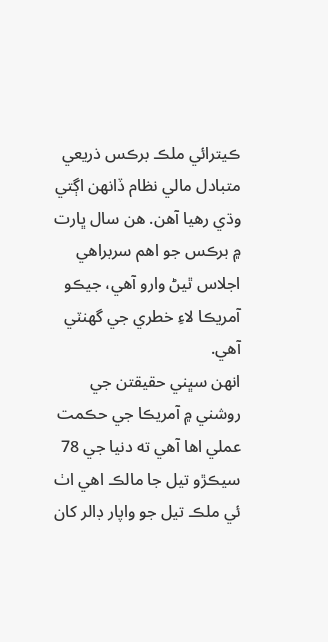ڪيترائي ملڪ برڪس ذريعي متبادل مالي نظام ڏانهن اڳتي وڌي رهيا آهن. هن سال ڀارت ۾ برڪس جو اهم سربراهي اجلاس ٿيڻ وارو آهي، جيڪو آمريڪا لاءِ خطري جي گهنٽي آهي.
انهن سڀني حقيقتن جي روشني ۾ آمريڪا جي حڪمت عملي اها آهي ته دنيا جي 78 سيڪڙو تيل جا مالڪ اهي اٺ ئي ملڪ تيل جو واپار ڊالر کان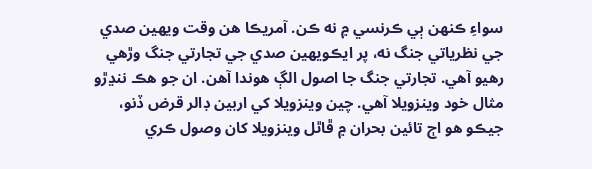سواءِ ڪنهن ٻي ڪرنسي ۾ نه ڪن. آمريڪا هن وقت ويهين صدي جي نظرياتي جنگ نه، پر ايڪويهين صدي جي تجارتي جنگ وڙهي رهيو آهي. تجارتي جنگ جا اصول الڳ هوندا آهن. ان جو هڪ ننڍڙو مثال خود وينزويلا آهي. چين وينزويلا کي اربين ڊالر قرض ڏنو، جيڪو هو اڄ تائين بحران ۾ ڦاٿل وينزويلا کان وصول ڪري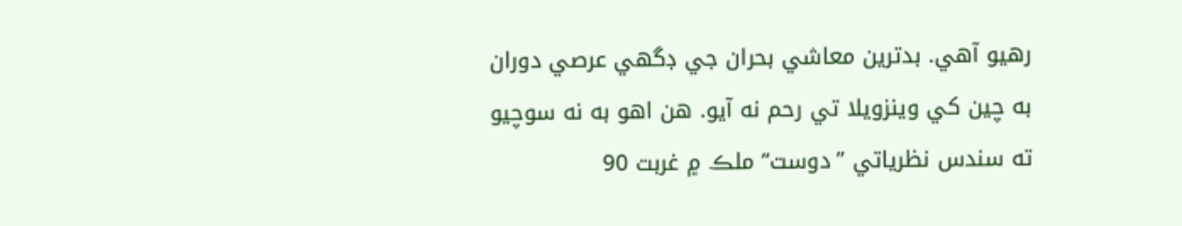رهيو آهي. بدترين معاشي بحران جي ڊگهي عرصي دوران به چين کي وينزويلا تي رحم نه آيو. هن اهو به نه سوچيو ته سندس نظرياتي ”دوست“ ملڪ ۾ غربت 90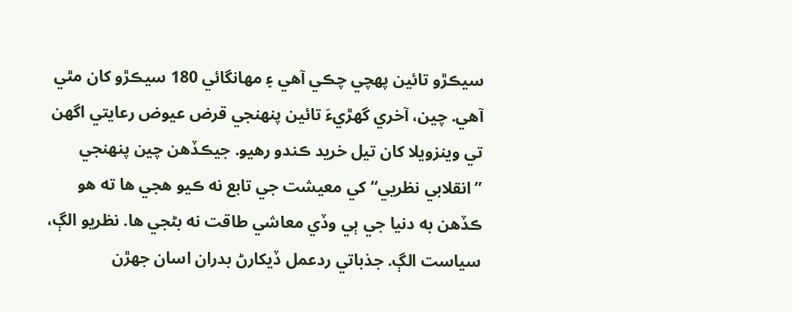سيڪڙو تائين پهچي چڪي آهي ۽ مهانگائي 180 سيڪڙو کان مٿي آهي. چين، آخري گهڙيءَ تائين پنهنجي قرض عيوض رعايتي اگهن تي وينزويلا کان تيل خريد ڪندو رهيو. جيڪڏهن چين پنهنجي ”انقلابي نظريي“ کي معيشت جي تابع نه ڪيو هجي ها ته هو ڪڏهن به دنيا جي ٻي وڏي معاشي طاقت نه بڻجي ها. نظريو الڳ، سياست الڳ. جذباتي ردعمل ڏيکارڻ بدران اسان جهڙن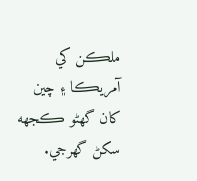ملڪن کي آمريڪا ۽ چين کان گهڻو ڪجهه سکڻ گهرجي.